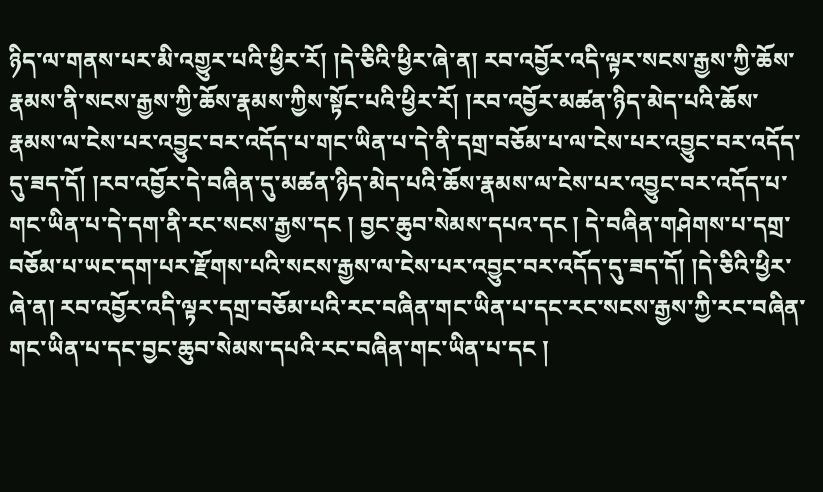ཉིད་ལ་གནས་པར་མི་འགྱུར་པའི་ཕྱིར་རོ། །དེ་ཅིའི་ཕྱིར་ཞེ་ན། རབ་འབྱོར་འདི་ལྟར་སངས་རྒྱས་ཀྱི་ཆོས་རྣམས་ནི་སངས་རྒྱས་ཀྱི་ཆོས་རྣམས་ཀྱིས་སྟོང་པའི་ཕྱིར་རོ། །རབ་འབྱོར་མཚན་ཉིད་མེད་པའི་ཆོས་རྣམས་ལ་ངེས་པར་འབྱུང་བར་འདོད་པ་གང་ཡིན་པ་དེ་ནི་དགྲ་བཅོམ་པ་ལ་ངེས་པར་འབྱུང་བར་འདོད་དུ་ཟད་དོ། །རབ་འབྱོར་དེ་བཞིན་དུ་མཚན་ཉིད་མེད་པའི་ཆོས་རྣམས་ལ་ངེས་པར་འབྱུང་བར་འདོད་པ་གང་ཡིན་པ་དེ་དག་ནི་རང་སངས་རྒྱས་དང ། བྱང་ཆུབ་སེམས་དཔའ་དང ། དེ་བཞིན་གཤེགས་པ་དགྲ་བཅོམ་པ་ཡང་དག་པར་རྫོགས་པའི་སངས་རྒྱས་ལ་ངེས་པར་འབྱུང་བར་འདོད་དུ་ཟད་དོ། །དེ་ཅིའི་ཕྱིར་ཞེ་ན། རབ་འབྱོར་འདི་ལྟར་དགྲ་བཅོམ་པའི་རང་བཞིན་གང་ཡིན་པ་དང་རང་སངས་རྒྱས་ཀྱི་རང་བཞིན་གང་ཡིན་པ་དང་བྱང་ཆུབ་སེམས་དཔའི་རང་བཞིན་གང་ཡིན་པ་དང །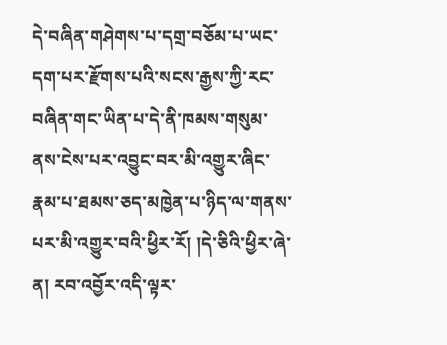དེ་བཞིན་གཤེགས་པ་དགྲ་བཅོམ་པ་ཡང་དག་པར་རྫོགས་པའི་སངས་རྒྱས་ཀྱི་རང་བཞིན་གང་ཡིན་པ་དེ་ནི་ཁམས་གསུམ་ནས་ངེས་པར་འབྱུང་བར་མི་འགྱུར་ཞིང་རྣམ་པ་ཐམས་ཅད་མཁྱེན་པ་ཉིད་ལ་གནས་པར་མི་འགྱུར་བའི་ཕྱིར་རོ། །དེ་ཅིའི་ཕྱིར་ཞེ་ན། རབ་འབྱོར་འདི་ལྟར་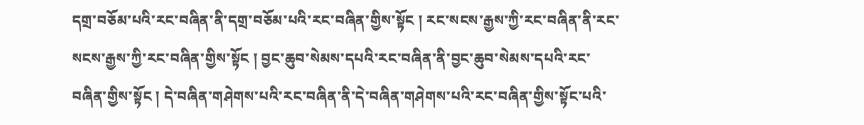དགྲ་བཅོམ་པའི་རང་བཞིན་ནི་དགྲ་བཅོམ་པའི་རང་བཞིན་གྱིས་སྟོང ། རང་སངས་རྒྱས་ཀྱི་རང་བཞིན་ནི་རང་སངས་རྒྱས་ཀྱི་རང་བཞིན་གྱིས་སྟོང ། བྱང་ཆུབ་སེམས་དཔའི་རང་བཞིན་ནི་བྱང་ཆུབ་སེམས་དཔའི་རང་བཞིན་གྱིས་སྟོང ། དེ་བཞིན་གཤེགས་པའི་རང་བཞིན་ནི་དེ་བཞིན་གཤེགས་པའི་རང་བཞིན་གྱིས་སྟོང་པའི་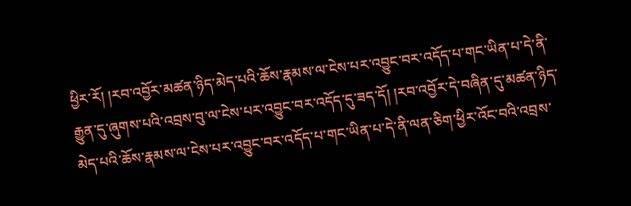ཕྱིར་རོ། །རབ་འབྱོར་མཚན་ཉིད་མེད་པའི་ཆོས་རྣམས་ལ་ངེས་པར་འབྱུང་བར་འདོད་པ་གང་ཡིན་པ་དེ་ནི་རྒྱུན་དུ་ཞུགས་པའི་འབྲས་བུ་ལ་ངེས་པར་འབྱུང་བར་འདོད་དུ་ཟད་དོ། །རབ་འབྱོར་དེ་བཞིན་དུ་མཚན་ཉིད་མེད་པའི་ཆོས་རྣམས་ལ་ངེས་པར་འབྱུང་བར་འདོད་པ་གང་ཡིན་པ་དེ་ནི་ལན་ཅིག་ཕྱིར་འོང་བའི་འབྲས་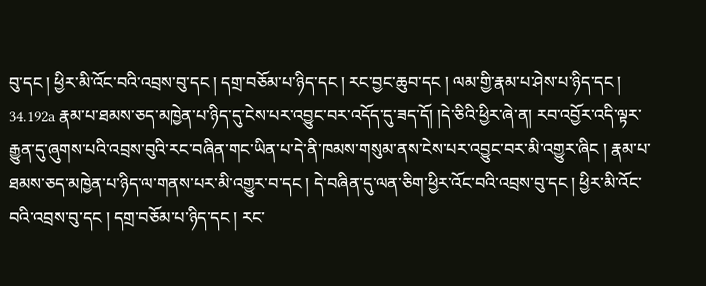བུ་དང ། ཕྱིར་མི་འོང་བའི་འབྲས་བུ་དང ། དགྲ་བཅོམ་པ་ཉིད་དང ། རང་བྱང་ཆུབ་དང ། ལམ་གྱི་རྣམ་པ་ཤེས་པ་ཉིད་དང ། 34.192a རྣམ་པ་ཐམས་ཅད་མཁྱེན་པ་ཉིད་དུ་ངེས་པར་འབྱུང་བར་འདོད་དུ་ཟད་དོ། །དེ་ཅིའི་ཕྱིར་ཞེ་ན། རབ་འབྱོར་འདི་ལྟར་རྒྱུན་དུ་ཞུགས་པའི་འབྲས་བུའི་རང་བཞིན་གང་ཡིན་པ་དེ་ནི་ཁམས་གསུམ་ནས་ངེས་པར་འབྱུང་བར་མི་འགྱུར་ཞིང ། རྣམ་པ་ཐམས་ཅད་མཁྱེན་པ་ཉིད་ལ་གནས་པར་མི་འགྱུར་བ་དང ། དེ་བཞིན་དུ་ལན་ཅིག་ཕྱིར་འོང་བའི་འབྲས་བུ་དང ། ཕྱིར་མི་འོང་བའི་འབྲས་བུ་དང ། དགྲ་བཅོམ་པ་ཉིད་དང ། རང་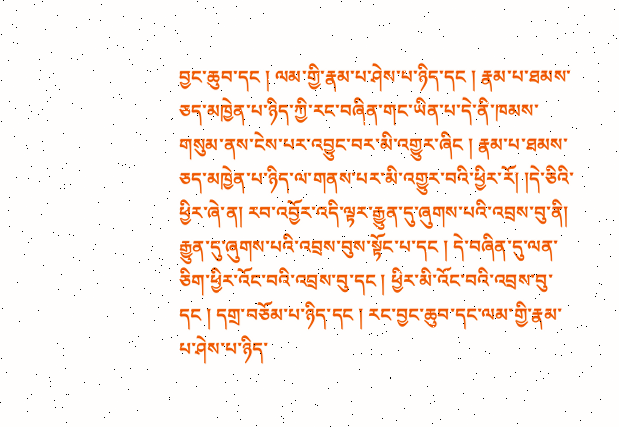བྱང་ཆུབ་དང ། ལམ་གྱི་རྣམ་པ་ཤེས་པ་ཉིད་དང ། རྣམ་པ་ཐམས་ཅད་མཁྱེན་པ་ཉིད་ཀྱི་རང་བཞིན་གང་ཡིན་པ་དེ་ནི་ཁམས་གསུམ་ནས་ངེས་པར་འབྱུང་བར་མི་འགྱུར་ཞིང ། རྣམ་པ་ཐམས་ཅད་མཁྱེན་པ་ཉིད་ལ་གནས་པར་མི་འགྱུར་བའི་ཕྱིར་རོ། །དེ་ཅིའི་ཕྱིར་ཞེ་ན། རབ་འབྱོར་འདི་ལྟར་རྒྱུན་དུ་ཞུགས་པའི་འབྲས་བུ་ནི། རྒྱུན་དུ་ཞུགས་པའི་འབྲས་བུས་སྟོང་པ་དང ། དེ་བཞིན་དུ་ལན་ཅིག་ཕྱིར་འོང་བའི་འབྲས་བུ་དང ། ཕྱིར་མི་འོང་བའི་འབྲས་བུ་དང ། དགྲ་བཅོམ་པ་ཉིད་དང ། རང་བྱང་ཆུབ་དང་ལམ་གྱི་རྣམ་པ་ཤེས་པ་ཉིད་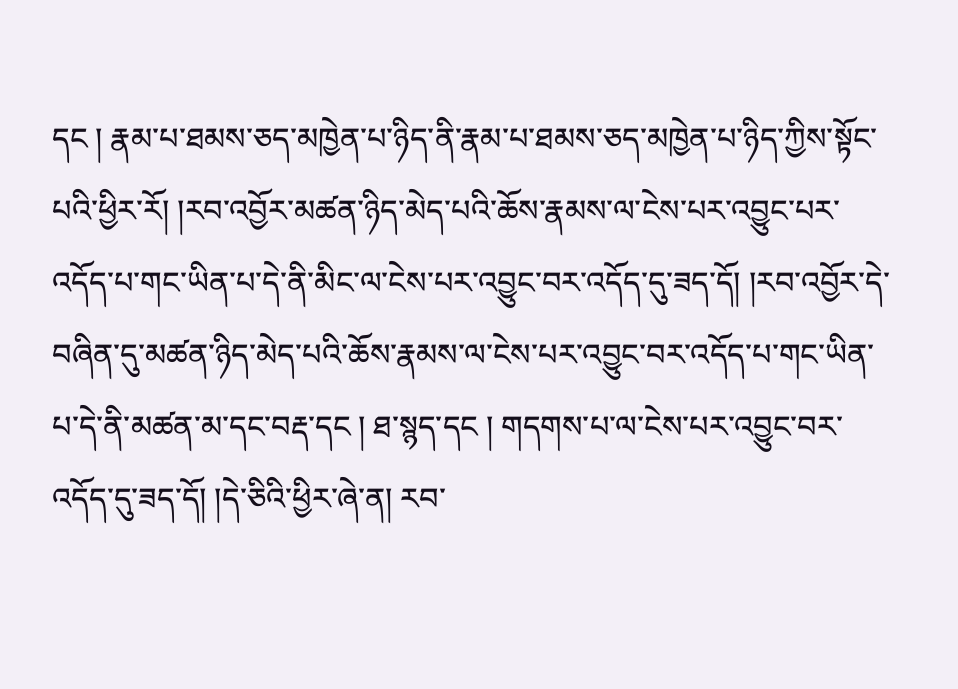དང ། རྣམ་པ་ཐམས་ཅད་མཁྱེན་པ་ཉིད་ནི་རྣམ་པ་ཐམས་ཅད་མཁྱེན་པ་ཉིད་ཀྱིས་སྟོང་པའི་ཕྱིར་རོ། །རབ་འབྱོར་མཚན་ཉིད་མེད་པའི་ཆོས་རྣམས་ལ་ངེས་པར་འབྱུང་པར་འདོད་པ་གང་ཡིན་པ་དེ་ནི་མིང་ལ་ངེས་པར་འབྱུང་བར་འདོད་དུ་ཟད་དོ། །རབ་འབྱོར་དེ་བཞིན་དུ་མཚན་ཉིད་མེད་པའི་ཆོས་རྣམས་ལ་ངེས་པར་འབྱུང་བར་འདོད་པ་གང་ཡིན་པ་དེ་ནི་མཚན་མ་དང་བརྡ་དང ། ཐ་སྙད་དང ། གདགས་པ་ལ་ངེས་པར་འབྱུང་བར་འདོད་དུ་ཟད་དོ། །དེ་ཅིའི་ཕྱིར་ཞེ་ན། རབ་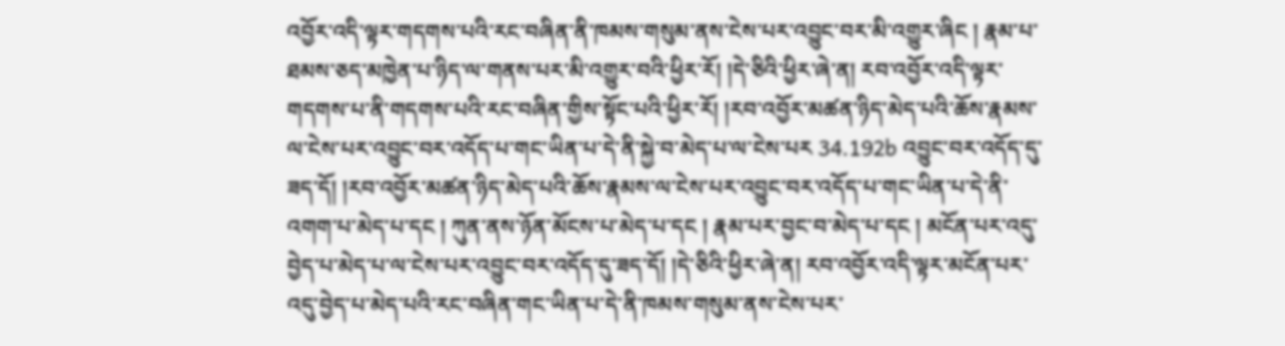འབྱོར་འདི་ལྟར་གདགས་པའི་རང་བཞིན་ནི་ཁམས་གསུམ་ནས་ངེས་པར་འབྱུང་བར་མི་འགྱུར་ཞིང ། རྣམ་པ་ཐམས་ཅད་མཁྱེན་པ་ཉིད་ལ་གནས་པར་མི་འགྱུར་བའི་ཕྱིར་རོ། །དེ་ཅིའི་ཕྱིར་ཞེ་ན། རབ་འབྱོར་འདི་ལྟར་གདགས་པ་ནི་གདགས་པའི་རང་བཞིན་གྱིས་སྟོང་པའི་ཕྱིར་རོ། །རབ་འབྱོར་མཚན་ཉིད་མེད་པའི་ཆོས་རྣམས་ལ་ངེས་པར་འབྱུང་བར་འདོད་པ་གང་ཡིན་པ་དེ་ནི་སྐྱེ་བ་མེད་པ་ལ་ངེས་པར 34.192b འབྱུང་བར་འདོད་དུ་ཟད་དོ། །རབ་འབྱོར་མཚན་ཉིད་མེད་པའི་ཆོས་རྣམས་ལ་ངེས་པར་འབྱུང་བར་འདོད་པ་གང་ཡིན་པ་དེ་ནི་འགག་པ་མེད་པ་དང ། ཀུན་ནས་ཉོན་མོངས་པ་མེད་པ་དང ། རྣམ་པར་བྱང་བ་མེད་པ་དང ། མངོན་པར་འདུ་བྱེད་པ་མེད་པ་ལ་ངེས་པར་འབྱུང་བར་འདོད་དུ་ཟད་དོ། །དེ་ཅིའི་ཕྱིར་ཞེ་ན། རབ་འབྱོར་འདི་ལྟར་མངོན་པར་འདུ་བྱེད་པ་མེད་པའི་རང་བཞིན་གང་ཡིན་པ་དེ་ནི་ཁམས་གསུམ་ནས་ངེས་པར་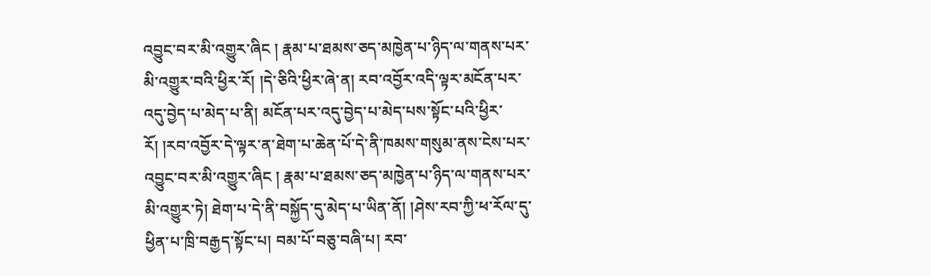འབྱུང་བར་མི་འགྱུར་ཞིང ། རྣམ་པ་ཐམས་ཅད་མཁྱེན་པ་ཉིད་ལ་གནས་པར་མི་འགྱུར་བའི་ཕྱིར་རོ། །དེ་ཅིའི་ཕྱིར་ཞེ་ན། རབ་འབྱོར་འདི་ལྟར་མངོན་པར་འདུ་བྱེད་པ་མེད་པ་ནི། མངོན་པར་འདུ་བྱེད་པ་མེད་པས་སྟོང་པའི་ཕྱིར་རོ། །རབ་འབྱོར་དེ་ལྟར་ན་ཐེག་པ་ཆེན་པོ་དེ་ནི་ཁམས་གསུམ་ནས་ངེས་པར་འབྱུང་བར་མི་འགྱུར་ཞིང ། རྣམ་པ་ཐམས་ཅད་མཁྱེན་པ་ཉིད་ལ་གནས་པར་མི་འགྱུར་ཏེ། ཐེག་པ་དེ་ནི་བསྐྱོད་དུ་མེད་པ་ཡིན་ནོ། །ཤེས་རབ་ཀྱི་ཕ་རོལ་དུ་ཕྱིན་པ་ཁྲི་བརྒྱད་སྟོང་པ། བམ་པོ་བཅུ་བཞི་པ། རབ་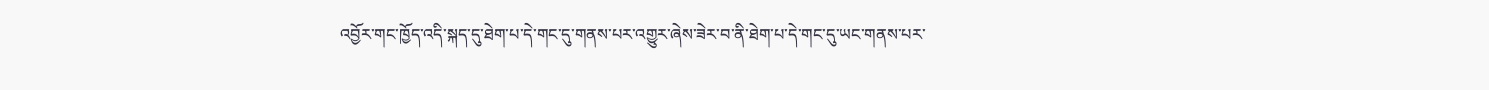འབྱོར་གང་ཁྱོད་འདི་སྐད་དུ་ཐེག་པ་དེ་གང་དུ་གནས་པར་འགྱུར་ཞེས་ཟེར་བ་ནི་ཐེག་པ་དེ་གང་དུ་ཡང་གནས་པར་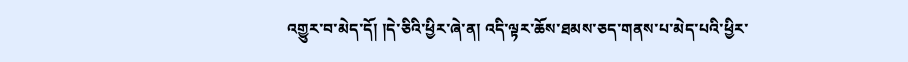འགྱུར་བ་མེད་དོ། །དེ་ཅིའི་ཕྱིར་ཞེ་ན། འདི་ལྟར་ཆོས་ཐམས་ཅད་གནས་པ་མེད་པའི་ཕྱིར་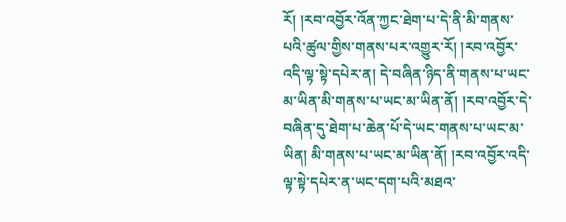རོ། །རབ་འབྱོར་འོན་ཀྱང་ཐེག་པ་དེ་ནི་མི་གནས་པའི་ཚུལ་གྱིས་གནས་པར་འགྱུར་རོ། །རབ་འབྱོར་འདི་ལྟ་སྟེ་དཔེར་ན། དེ་བཞིན་ཉིད་ནི་གནས་པ་ཡང་མ་ཡིན་མི་གནས་པ་ཡང་མ་ཡིན་ནོ། །རབ་འབྱོར་དེ་བཞིན་དུ་ཐེག་པ་ཆེན་པོ་དེ་ཡང་གནས་པ་ཡང་མ་ཡིན། མི་གནས་པ་ཡང་མ་ཡིན་ནོ། །རབ་འབྱོར་འདི་ལྟ་སྟེ་དཔེར་ན་ཡང་དག་པའི་མཐའ་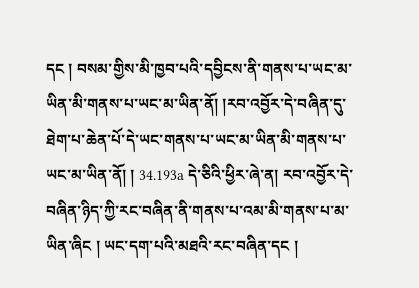དང ། བསམ་གྱིས་མི་ཁྱབ་པའི་དབྱིངས་ནི་གནས་པ་ཡང་མ་ཡིན་མི་གནས་པ་ཡང་མ་ཡིན་ནོ། །རབ་འབྱོར་དེ་བཞིན་དུ་ཐེག་པ་ཆེན་པོ་དེ་ཡང་གནས་པ་ཡང་མ་ཡིན་མི་གནས་པ་ཡང་མ་ཡིན་ནོ། ། 34.193a དེ་ཅིའི་ཕྱིར་ཞེ་ན། རབ་འབྱོར་དེ་བཞིན་ཉིད་ཀྱི་རང་བཞིན་ནི་གནས་པ་འམ་མི་གནས་པ་མ་ཡིན་ཞིང ། ཡང་དག་པའི་མཐའི་རང་བཞིན་དང །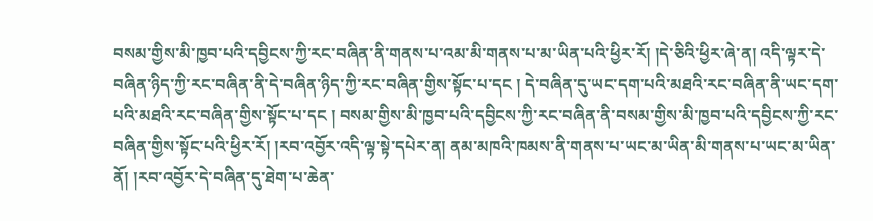བསམ་གྱིས་མི་ཁྱབ་པའི་དབྱིངས་ཀྱི་རང་བཞིན་ནི་གནས་པ་འམ་མི་གནས་པ་མ་ཡིན་པའི་ཕྱིར་རོ། །དེ་ཅིའི་ཕྱིར་ཞེ་ན། འདི་ལྟར་དེ་བཞིན་ཉིད་ཀྱི་རང་བཞིན་ནི་དེ་བཞིན་ཉིད་ཀྱི་རང་བཞིན་གྱིས་སྟོང་པ་དང ། དེ་བཞིན་དུ་ཡང་དག་པའི་མཐའི་རང་བཞིན་ནི་ཡང་དག་པའི་མཐའི་རང་བཞིན་གྱིས་སྟོང་པ་དང ། བསམ་གྱིས་མི་ཁྱབ་པའི་དབྱིངས་ཀྱི་རང་བཞིན་ནི་བསམ་གྱིས་མི་ཁྱབ་པའི་དབྱིངས་ཀྱི་རང་བཞིན་གྱིས་སྟོང་པའི་ཕྱིར་རོ། །རབ་འབྱོར་འདི་ལྟ་སྟེ་དཔེར་ན། ནམ་མཁའི་ཁམས་ནི་གནས་པ་ཡང་མ་ཡིན་མི་གནས་པ་ཡང་མ་ཡིན་ནོ། །རབ་འབྱོར་དེ་བཞིན་དུ་ཐེག་པ་ཆེན་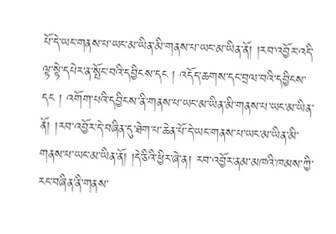པོ་དེ་ཡང་གནས་པ་ཡང་མ་ཡིན་མི་གནས་པ་ཡང་མ་ཡིན་ནོ། །རབ་འབྱོར་འདི་ལྟ་སྟེ་དཔེར་ན་སྤོང་བའི་དབྱིངས་དང ། འདོད་ཆགས་དང་བྲལ་བའི་དབྱིངས་དང ། འགོག་པའི་དབྱིངས་ནི་གནས་པ་ཡང་མ་ཡིན་མི་གནས་པ་ཡང་མ་ཡིན་ནོ། །རབ་འབྱོར་དེ་བཞིན་དུ་ཐེག་པ་ཆེན་པོ་དེ་ཡང་གནས་པ་ཡང་མ་ཡིན་མི་གནས་པ་ཡང་མ་ཡིན་ནོ། །དེ་ཅིའི་ཕྱིར་ཞེ་ན། རབ་འབྱོར་ནམ་མཁའི་ཁམས་ཀྱི་རང་བཞིན་ནི་གནས་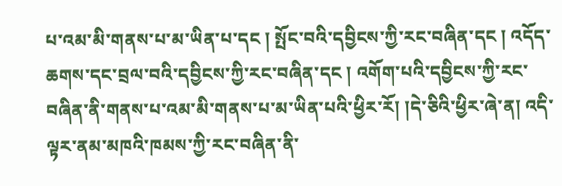པ་འམ་མི་གནས་པ་མ་ཡིན་པ་དང ། སྤོང་བའི་དབྱིངས་ཀྱི་རང་བཞིན་དང ། འདོད་ཆགས་དང་བྲལ་བའི་དབྱིངས་ཀྱི་རང་བཞིན་དང ། འགོག་པའི་དབྱིངས་ཀྱི་རང་བཞིན་ནི་གནས་པ་འམ་མི་གནས་པ་མ་ཡིན་པའི་ཕྱིར་རོ། །དེ་ཅིའི་ཕྱིར་ཞེ་ན། འདི་ལྟར་ནམ་མཁའི་ཁམས་ཀྱི་རང་བཞིན་ནི་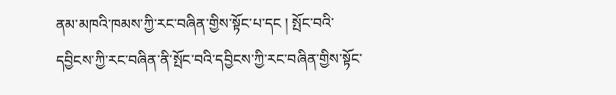ནམ་མཁའི་ཁམས་ཀྱི་རང་བཞིན་གྱིས་སྟོང་པ་དང ། སྤོང་བའི་དབྱིངས་ཀྱི་རང་བཞིན་ནི་སྤོང་བའི་དབྱིངས་ཀྱི་རང་བཞིན་གྱིས་སྟོང་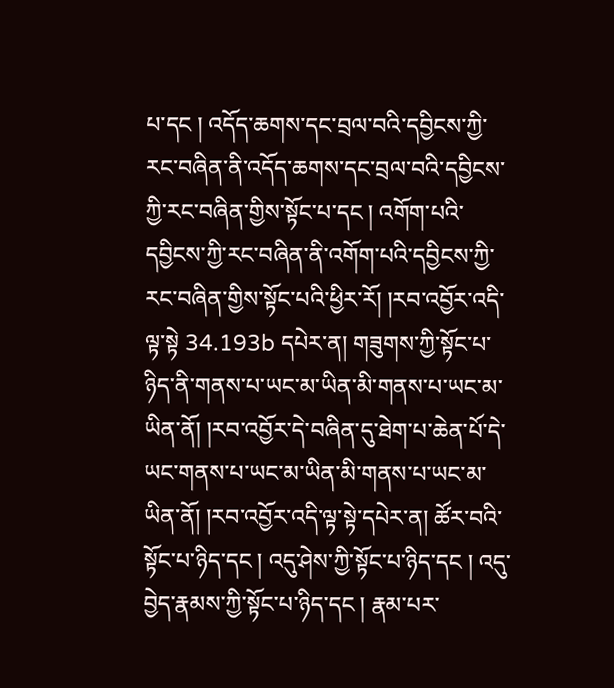པ་དང ། འདོད་ཆགས་དང་བྲལ་བའི་དབྱིངས་ཀྱི་རང་བཞིན་ནི་འདོད་ཆགས་དང་བྲལ་བའི་དབྱིངས་ཀྱི་རང་བཞིན་གྱིས་སྟོང་པ་དང ། འགོག་པའི་དབྱིངས་ཀྱི་རང་བཞིན་ནི་འགོག་པའི་དབྱིངས་ཀྱི་རང་བཞིན་གྱིས་སྟོང་པའི་ཕྱིར་རོ། །རབ་འབྱོར་འདི་ལྟ་སྟེ 34.193b དཔེར་ན། གཟུགས་ཀྱི་སྟོང་པ་ཉིད་ནི་གནས་པ་ཡང་མ་ཡིན་མི་གནས་པ་ཡང་མ་ཡིན་ནོ། །རབ་འབྱོར་དེ་བཞིན་དུ་ཐེག་པ་ཆེན་པོ་དེ་ཡང་གནས་པ་ཡང་མ་ཡིན་མི་གནས་པ་ཡང་མ་ཡིན་ནོ། །རབ་འབྱོར་འདི་ལྟ་སྟེ་དཔེར་ན། ཚོར་བའི་སྟོང་པ་ཉིད་དང ། འདུ་ཤེས་ཀྱི་སྟོང་པ་ཉིད་དང ། འདུ་བྱེད་རྣམས་ཀྱི་སྟོང་པ་ཉིད་དང ། རྣམ་པར་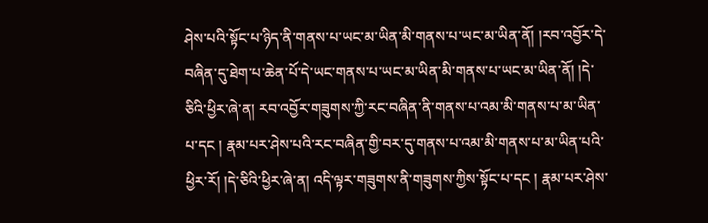ཤེས་པའི་སྟོང་པ་ཉིད་ནི་གནས་པ་ཡང་མ་ཡིན་མི་གནས་པ་ཡང་མ་ཡིན་ནོ། །རབ་འབྱོར་དེ་བཞིན་དུ་ཐེག་པ་ཆེན་པོ་དེ་ཡང་གནས་པ་ཡང་མ་ཡིན་མི་གནས་པ་ཡང་མ་ཡིན་ནོ། །དེ་ཅིའི་ཕྱིར་ཞེ་ན། རབ་འབྱོར་གཟུགས་ཀྱི་རང་བཞིན་ནི་གནས་པ་འམ་མི་གནས་པ་མ་ཡིན་པ་དང ། རྣམ་པར་ཤེས་པའི་རང་བཞིན་གྱི་བར་དུ་གནས་པ་འམ་མི་གནས་པ་མ་ཡིན་པའི་ཕྱིར་རོ། །དེ་ཅིའི་ཕྱིར་ཞེ་ན། འདི་ལྟར་གཟུགས་ནི་གཟུགས་ཀྱིས་སྟོང་པ་དང ། རྣམ་པར་ཤེས་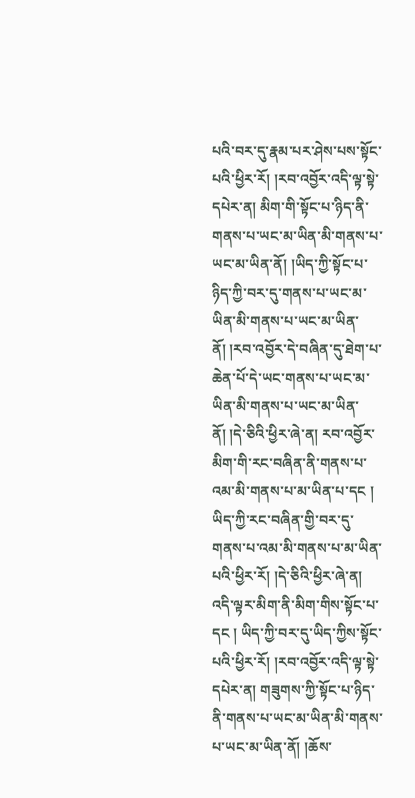པའི་བར་དུ་རྣམ་པར་ཤེས་པས་སྟོང་པའི་ཕྱིར་རོ། །རབ་འབྱོར་འདི་ལྟ་སྟེ་དཔེར་ན། མིག་གི་སྟོང་པ་ཉིད་ནི་གནས་པ་ཡང་མ་ཡིན་མི་གནས་པ་ཡང་མ་ཡིན་ནོ། །ཡིད་ཀྱི་སྟོང་པ་ཉིད་ཀྱི་བར་དུ་གནས་པ་ཡང་མ་ཡིན་མི་གནས་པ་ཡང་མ་ཡིན་ནོ། །རབ་འབྱོར་དེ་བཞིན་དུ་ཐེག་པ་ཆེན་པོ་དེ་ཡང་གནས་པ་ཡང་མ་ཡིན་མི་གནས་པ་ཡང་མ་ཡིན་ནོ། །དེ་ཅིའི་ཕྱིར་ཞེ་ན། རབ་འབྱོར་མིག་གི་རང་བཞིན་ནི་གནས་པ་འམ་མི་གནས་པ་མ་ཡིན་པ་དང ། ཡིད་ཀྱི་རང་བཞིན་གྱི་བར་དུ་གནས་པ་འམ་མི་གནས་པ་མ་ཡིན་པའི་ཕྱིར་རོ། །དེ་ཅིའི་ཕྱིར་ཞེ་ན། འདི་ལྟར་མིག་ནི་མིག་གིས་སྟོང་པ་དང ། ཡིད་ཀྱི་བར་དུ་ཡིད་ཀྱིས་སྟོང་པའི་ཕྱིར་རོ། །རབ་འབྱོར་འདི་ལྟ་སྟེ་དཔེར་ན། གཟུགས་ཀྱི་སྟོང་པ་ཉིད་ནི་གནས་པ་ཡང་མ་ཡིན་མི་གནས་པ་ཡང་མ་ཡིན་ནོ། །ཆོས་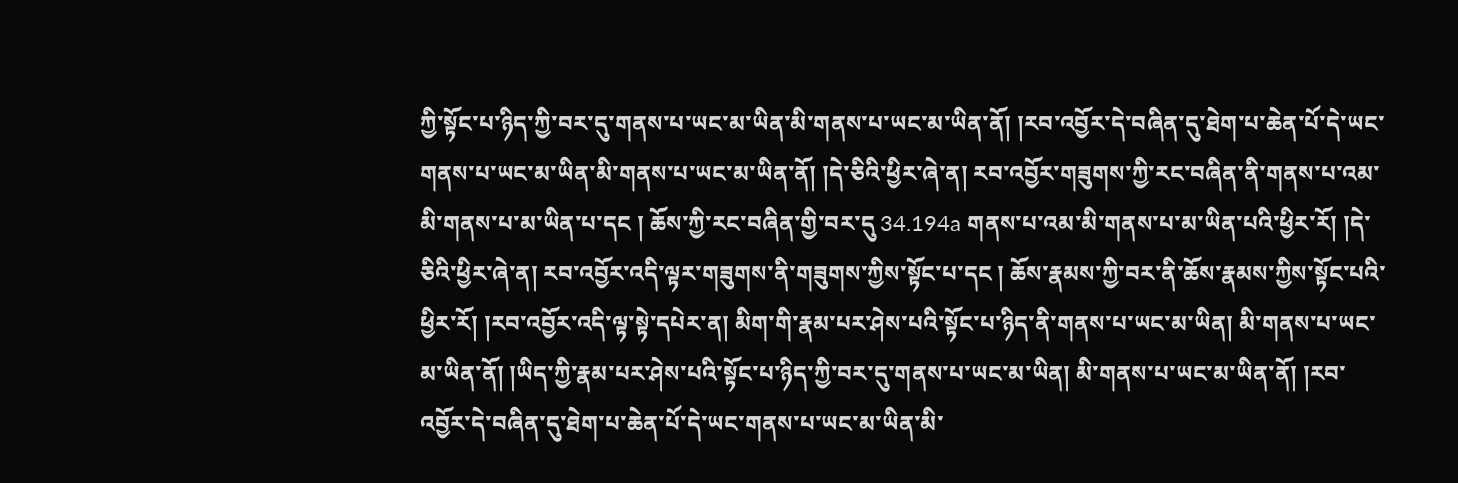ཀྱི་སྟོང་པ་ཉིད་ཀྱི་བར་དུ་གནས་པ་ཡང་མ་ཡིན་མི་གནས་པ་ཡང་མ་ཡིན་ནོ། །རབ་འབྱོར་དེ་བཞིན་དུ་ཐེག་པ་ཆེན་པོ་དེ་ཡང་གནས་པ་ཡང་མ་ཡིན་མི་གནས་པ་ཡང་མ་ཡིན་ནོ། །དེ་ཅིའི་ཕྱིར་ཞེ་ན། རབ་འབྱོར་གཟུགས་ཀྱི་རང་བཞིན་ནི་གནས་པ་འམ་མི་གནས་པ་མ་ཡིན་པ་དང ། ཆོས་ཀྱི་རང་བཞིན་གྱི་བར་དུ 34.194a གནས་པ་འམ་མི་གནས་པ་མ་ཡིན་པའི་ཕྱིར་རོ། །དེ་ཅིའི་ཕྱིར་ཞེ་ན། རབ་འབྱོར་འདི་ལྟར་གཟུགས་ནི་གཟུགས་ཀྱིས་སྟོང་པ་དང ། ཆོས་རྣམས་ཀྱི་བར་ནི་ཆོས་རྣམས་ཀྱིས་སྟོང་པའི་ཕྱིར་རོ། །རབ་འབྱོར་འདི་ལྟ་སྟེ་དཔེར་ན། མིག་གི་རྣམ་པར་ཤེས་པའི་སྟོང་པ་ཉིད་ནི་གནས་པ་ཡང་མ་ཡིན། མི་གནས་པ་ཡང་མ་ཡིན་ནོ། །ཡིད་ཀྱི་རྣམ་པར་ཤེས་པའི་སྟོང་པ་ཉིད་ཀྱི་བར་དུ་གནས་པ་ཡང་མ་ཡིན། མི་གནས་པ་ཡང་མ་ཡིན་ནོ། །རབ་འབྱོར་དེ་བཞིན་དུ་ཐེག་པ་ཆེན་པོ་དེ་ཡང་གནས་པ་ཡང་མ་ཡིན་མི་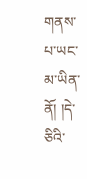གནས་པ་ཡང་མ་ཡིན་ནོ། །དེ་ཅིའི་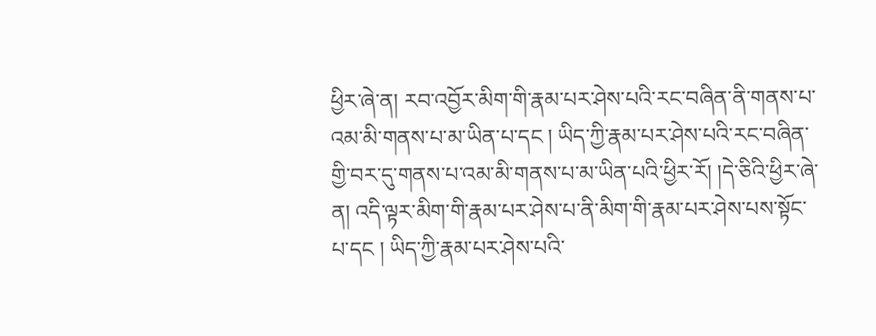ཕྱིར་ཞེ་ན། རབ་འབྱོར་མིག་གི་རྣམ་པར་ཤེས་པའི་རང་བཞིན་ནི་གནས་པ་འམ་མི་གནས་པ་མ་ཡིན་པ་དང ། ཡིད་ཀྱི་རྣམ་པར་ཤེས་པའི་རང་བཞིན་གྱི་བར་དུ་གནས་པ་འམ་མི་གནས་པ་མ་ཡིན་པའི་ཕྱིར་རོ། །དེ་ཅིའི་ཕྱིར་ཞེ་ན། འདི་ལྟར་མིག་གི་རྣམ་པར་ཤེས་པ་ནི་མིག་གི་རྣམ་པར་ཤེས་པས་སྟོང་པ་དང ། ཡིད་ཀྱི་རྣམ་པར་ཤེས་པའི་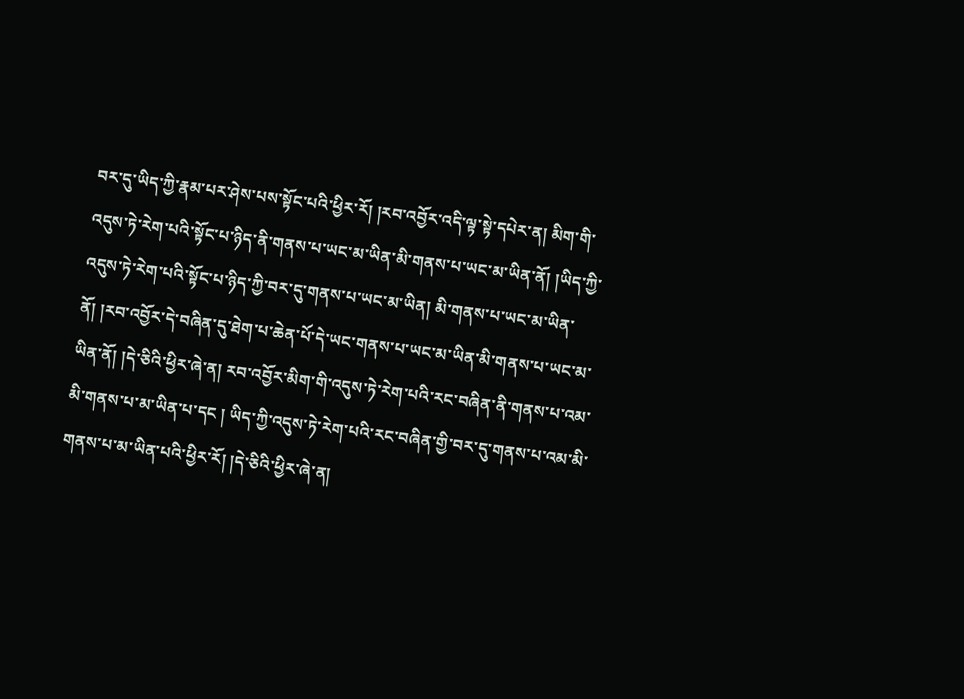བར་དུ་ཡིད་ཀྱི་རྣམ་པར་ཤེས་པས་སྟོང་པའི་ཕྱིར་རོ། །རབ་འབྱོར་འདི་ལྟ་སྟེ་དཔེར་ན། མིག་གི་འདུས་ཏེ་རེག་པའི་སྟོང་པ་ཉིད་ནི་གནས་པ་ཡང་མ་ཡིན་མི་གནས་པ་ཡང་མ་ཡིན་ནོ། །ཡིད་ཀྱི་འདུས་ཏེ་རེག་པའི་སྟོང་པ་ཉིད་ཀྱི་བར་དུ་གནས་པ་ཡང་མ་ཡིན། མི་གནས་པ་ཡང་མ་ཡིན་ནོ། །རབ་འབྱོར་དེ་བཞིན་དུ་ཐེག་པ་ཆེན་པོ་དེ་ཡང་གནས་པ་ཡང་མ་ཡིན་མི་གནས་པ་ཡང་མ་ཡིན་ནོ། །དེ་ཅིའི་ཕྱིར་ཞེ་ན། རབ་འབྱོར་མིག་གི་འདུས་ཏེ་རེག་པའི་རང་བཞིན་ནི་གནས་པ་འམ་མི་གནས་པ་མ་ཡིན་པ་དང ། ཡིད་ཀྱི་འདུས་ཏེ་རེག་པའི་རང་བཞིན་གྱི་བར་དུ་གནས་པ་འམ་མི་གནས་པ་མ་ཡིན་པའི་ཕྱིར་རོ། །དེ་ཅིའི་ཕྱིར་ཞེ་ན།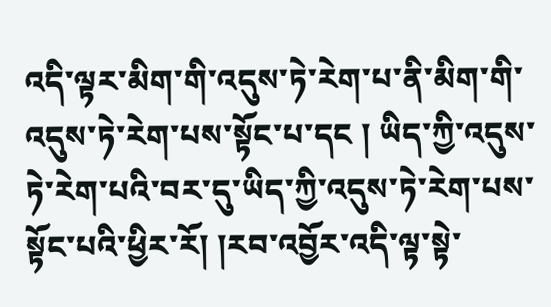འདི་ལྟར་མིག་གི་འདུས་ཏེ་རེག་པ་ནི་མིག་གི་འདུས་ཏེ་རེག་པས་སྟོང་པ་དང ། ཡིད་ཀྱི་འདུས་ཏེ་རེག་པའི་བར་དུ་ཡིད་ཀྱི་འདུས་ཏེ་རེག་པས་སྟོང་པའི་ཕྱིར་རོ། །རབ་འབྱོར་འདི་ལྟ་སྟེ་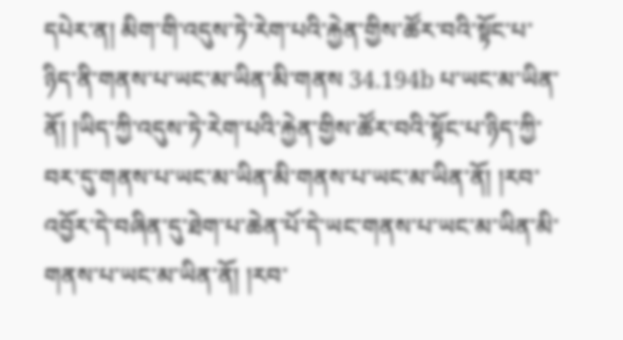དཔེར་ན། མིག་གི་འདུས་ཏེ་རེག་པའི་རྐྱེན་གྱིས་ཚོར་བའི་སྟོང་པ་ཉིད་ནི་གནས་པ་ཡང་མ་ཡིན་མི་གནས 34.194b པ་ཡང་མ་ཡིན་ནོ། །ཡིད་ཀྱི་འདུས་ཏེ་རེག་པའི་རྐྱེན་གྱིས་ཚོར་བའི་སྟོང་པ་ཉིད་ཀྱི་བར་དུ་གནས་པ་ཡང་མ་ཡིན་མི་གནས་པ་ཡང་མ་ཡིན་ནོ། །རབ་འབྱོར་དེ་བཞིན་དུ་ཐེག་པ་ཆེན་པོ་དེ་ཡང་གནས་པ་ཡང་མ་ཡིན་མི་གནས་པ་ཡང་མ་ཡིན་ནོ། །རབ་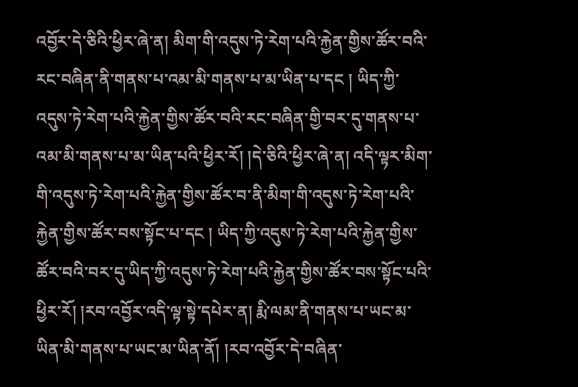འབྱོར་དེ་ཅིའི་ཕྱིར་ཞེ་ན། མིག་གི་འདུས་ཏེ་རེག་པའི་རྐྱེན་གྱིས་ཚོར་བའི་རང་བཞིན་ནི་གནས་པ་འམ་མི་གནས་པ་མ་ཡིན་པ་དང ། ཡིད་ཀྱི་འདུས་ཏེ་རེག་པའི་རྐྱེན་གྱིས་ཚོར་བའི་རང་བཞིན་གྱི་བར་དུ་གནས་པ་འམ་མི་གནས་པ་མ་ཡིན་པའི་ཕྱིར་རོ། །དེ་ཅིའི་ཕྱིར་ཞེ་ན། འདི་ལྟར་མིག་གི་འདུས་ཏེ་རེག་པའི་རྐྱེན་གྱིས་ཚོར་བ་ནི་མིག་གི་འདུས་ཏེ་རེག་པའི་རྐྱེན་གྱིས་ཚོར་བས་སྟོང་པ་དང ། ཡིད་ཀྱི་འདུས་ཏེ་རེག་པའི་རྐྱེན་གྱིས་ཚོར་བའི་བར་དུ་ཡིད་ཀྱི་འདུས་ཏེ་རེག་པའི་རྐྱེན་གྱིས་ཚོར་བས་སྟོང་པའི་ཕྱིར་རོ། །རབ་འབྱོར་འདི་ལྟ་སྟེ་དཔེར་ན། རྨི་ལམ་ནི་གནས་པ་ཡང་མ་ཡིན་མི་གནས་པ་ཡང་མ་ཡིན་ནོ། །རབ་འབྱོར་དེ་བཞིན་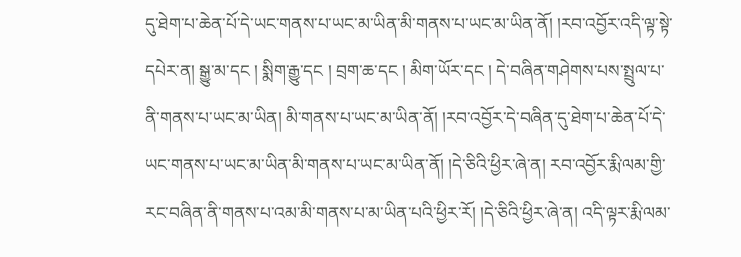དུ་ཐེག་པ་ཆེན་པོ་དེ་ཡང་གནས་པ་ཡང་མ་ཡིན་མི་གནས་པ་ཡང་མ་ཡིན་ནོ། །རབ་འབྱོར་འདི་ལྟ་སྟེ་དཔེར་ན། སྒྱུ་མ་དང ། སྨིག་རྒྱུ་དང ། བྲག་ཆ་དང ། མིག་ཡོར་དང ། དེ་བཞིན་གཤེགས་པས་སྤྲུལ་པ་ནི་གནས་པ་ཡང་མ་ཡིན། མི་གནས་པ་ཡང་མ་ཡིན་ནོ། །རབ་འབྱོར་དེ་བཞིན་དུ་ཐེག་པ་ཆེན་པོ་དེ་ཡང་གནས་པ་ཡང་མ་ཡིན་མི་གནས་པ་ཡང་མ་ཡིན་ནོ། །དེ་ཅིའི་ཕྱིར་ཞེ་ན། རབ་འབྱོར་རྨི་ལམ་གྱི་རང་བཞིན་ནི་གནས་པ་འམ་མི་གནས་པ་མ་ཡིན་པའི་ཕྱིར་རོ། །དེ་ཅིའི་ཕྱིར་ཞེ་ན། འདི་ལྟར་རྨི་ལམ་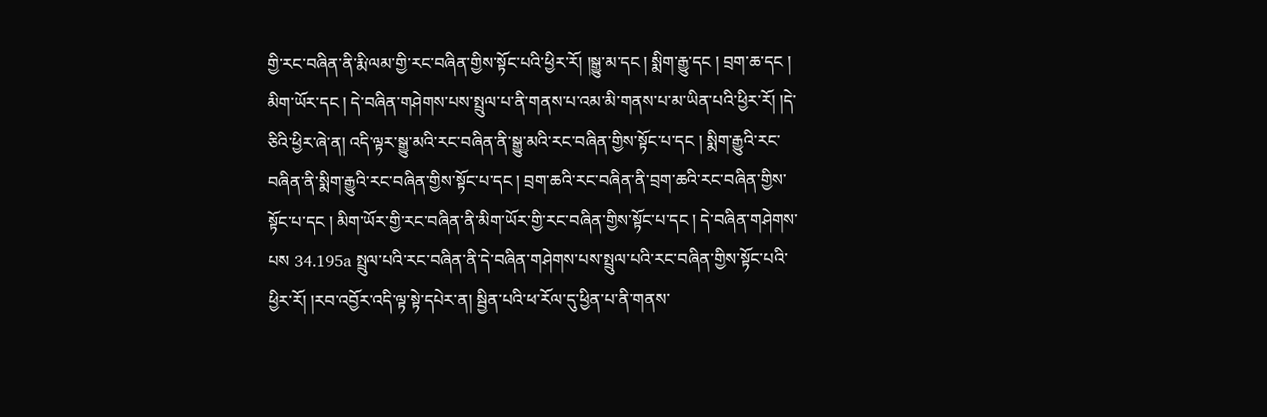གྱི་རང་བཞིན་ནི་རྨི་ལམ་གྱི་རང་བཞིན་གྱིས་སྟོང་པའི་ཕྱིར་རོ། །སྒྱུ་མ་དང ། སྨིག་རྒྱུ་དང ། བྲག་ཆ་དང ། མིག་ཡོར་དང ། དེ་བཞིན་གཤེགས་པས་སྤྲུལ་པ་ནི་གནས་པ་འམ་མི་གནས་པ་མ་ཡིན་པའི་ཕྱིར་རོ། །དེ་ཅིའི་ཕྱིར་ཞེ་ན། འདི་ལྟར་སྒྱུ་མའི་རང་བཞིན་ནི་སྒྱུ་མའི་རང་བཞིན་གྱིས་སྟོང་པ་དང ། སྨིག་རྒྱུའི་རང་བཞིན་ནི་སྨིག་རྒྱུའི་རང་བཞིན་གྱིས་སྟོང་པ་དང ། བྲག་ཆའི་རང་བཞིན་ནི་བྲག་ཆའི་རང་བཞིན་གྱིས་སྟོང་པ་དང ། མིག་ཡོར་གྱི་རང་བཞིན་ནི་མིག་ཡོར་གྱི་རང་བཞིན་གྱིས་སྟོང་པ་དང ། དེ་བཞིན་གཤེགས་པས 34.195a སྤྲུལ་པའི་རང་བཞིན་ནི་དེ་བཞིན་གཤེགས་པས་སྤྲུལ་པའི་རང་བཞིན་གྱིས་སྟོང་པའི་ཕྱིར་རོ། །རབ་འབྱོར་འདི་ལྟ་སྟེ་དཔེར་ན། སྦྱིན་པའི་ཕ་རོལ་དུ་ཕྱིན་པ་ནི་གནས་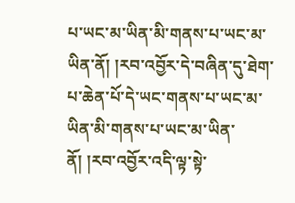པ་ཡང་མ་ཡིན་མི་གནས་པ་ཡང་མ་ཡིན་ནོ། །རབ་འབྱོར་དེ་བཞིན་དུ་ཐེག་པ་ཆེན་པོ་དེ་ཡང་གནས་པ་ཡང་མ་ཡིན་མི་གནས་པ་ཡང་མ་ཡིན་ནོ། །རབ་འབྱོར་འདི་ལྟ་སྟེ་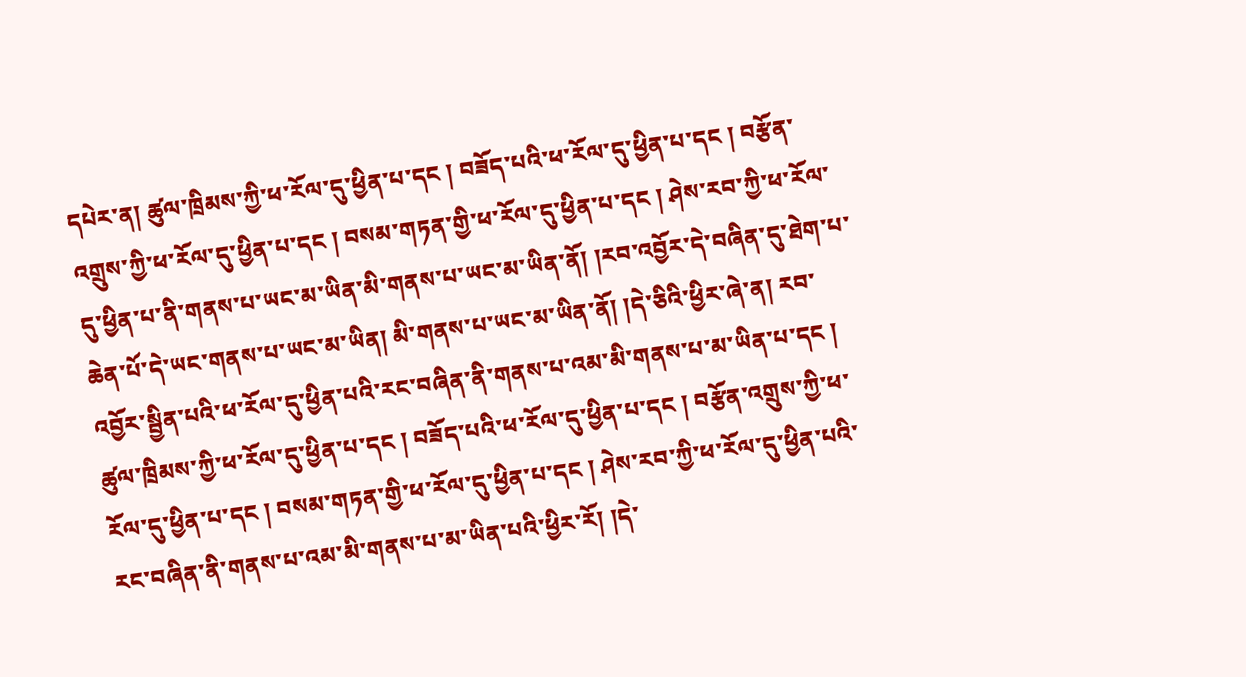དཔེར་ན། ཚུལ་ཁྲིམས་ཀྱི་ཕ་རོལ་དུ་ཕྱིན་པ་དང ། བཟོད་པའི་ཕ་རོལ་དུ་ཕྱིན་པ་དང ། བརྩོན་འགྲུས་ཀྱི་ཕ་རོལ་དུ་ཕྱིན་པ་དང ། བསམ་གཏན་གྱི་ཕ་རོལ་དུ་ཕྱིན་པ་དང ། ཤེས་རབ་ཀྱི་ཕ་རོལ་དུ་ཕྱིན་པ་ནི་གནས་པ་ཡང་མ་ཡིན་མི་གནས་པ་ཡང་མ་ཡིན་ནོ། །རབ་འབྱོར་དེ་བཞིན་དུ་ཐེག་པ་ཆེན་པོ་དེ་ཡང་གནས་པ་ཡང་མ་ཡིན། མི་གནས་པ་ཡང་མ་ཡིན་ནོ། །དེ་ཅིའི་ཕྱིར་ཞེ་ན། རབ་འབྱོར་སྦྱིན་པའི་ཕ་རོལ་དུ་ཕྱིན་པའི་རང་བཞིན་ནི་གནས་པ་འམ་མི་གནས་པ་མ་ཡིན་པ་དང ། ཚུལ་ཁྲིམས་ཀྱི་ཕ་རོལ་དུ་ཕྱིན་པ་དང ། བཟོད་པའི་ཕ་རོལ་དུ་ཕྱིན་པ་དང ། བརྩོན་འགྲུས་ཀྱི་ཕ་རོལ་དུ་ཕྱིན་པ་དང ། བསམ་གཏན་གྱི་ཕ་རོལ་དུ་ཕྱིན་པ་དང ། ཤེས་རབ་ཀྱི་ཕ་རོལ་དུ་ཕྱིན་པའི་རང་བཞིན་ནི་གནས་པ་འམ་མི་གནས་པ་མ་ཡིན་པའི་ཕྱིར་རོ། །དེ་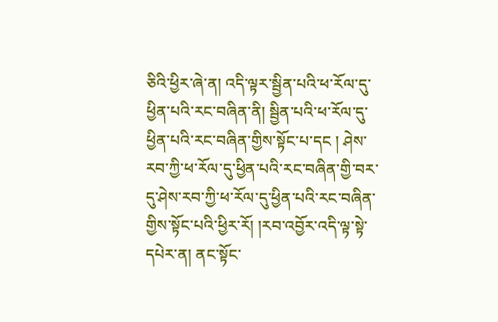ཅིའི་ཕྱིར་ཞེ་ན། འདི་ལྟར་སྦྱིན་པའི་ཕ་རོལ་དུ་ཕྱིན་པའི་རང་བཞིན་ནི། སྦྱིན་པའི་ཕ་རོལ་དུ་ཕྱིན་པའི་རང་བཞིན་གྱིས་སྟོང་པ་དང ། ཤེས་རབ་ཀྱི་ཕ་རོལ་དུ་ཕྱིན་པའི་རང་བཞིན་གྱི་བར་དུ་ཤེས་རབ་ཀྱི་ཕ་རོལ་དུ་ཕྱིན་པའི་རང་བཞིན་གྱིས་སྟོང་པའི་ཕྱིར་རོ། །རབ་འབྱོར་འདི་ལྟ་སྟེ་དཔེར་ན། ནང་སྟོང་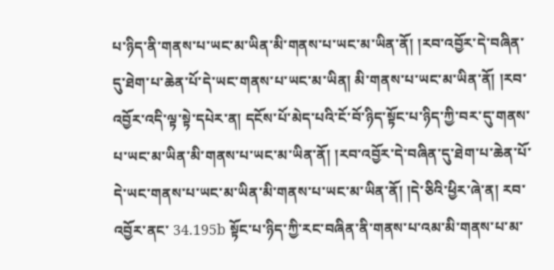པ་ཉིད་ནི་གནས་པ་ཡང་མ་ཡིན་མི་གནས་པ་ཡང་མ་ཡིན་ནོ། །རབ་འབྱོར་དེ་བཞིན་དུ་ཐེག་པ་ཆེན་པོ་དེ་ཡང་གནས་པ་ཡང་མ་ཡིན། མི་གནས་པ་ཡང་མ་ཡིན་ནོ། །རབ་འབྱོར་འདི་ལྟ་སྟེ་དཔེར་ན། དངོས་པོ་མེད་པའི་ངོ་བོ་ཉིད་སྟོང་པ་ཉིད་ཀྱི་བར་དུ་གནས་པ་ཡང་མ་ཡིན་མི་གནས་པ་ཡང་མ་ཡིན་ནོ། །རབ་འབྱོར་དེ་བཞིན་དུ་ཐེག་པ་ཆེན་པོ་དེ་ཡང་གནས་པ་ཡང་མ་ཡིན་མི་གནས་པ་ཡང་མ་ཡིན་ནོ། །དེ་ཅིའི་ཕྱིར་ཞེ་ན། རབ་འབྱོར་ནང་ 34.195b སྟོང་པ་ཉིད་ཀྱི་རང་བཞིན་ནི་གནས་པ་འམ་མི་གནས་པ་མ་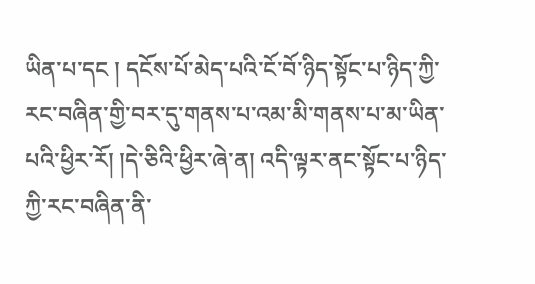ཡིན་པ་དང ། དངོས་པོ་མེད་པའི་ངོ་བོ་ཉིད་སྟོང་པ་ཉིད་ཀྱི་རང་བཞིན་གྱི་བར་དུ་གནས་པ་འམ་མི་གནས་པ་མ་ཡིན་པའི་ཕྱིར་རོ། །དེ་ཅིའི་ཕྱིར་ཞེ་ན། འདི་ལྟར་ནང་སྟོང་པ་ཉིད་ཀྱི་རང་བཞིན་ནི་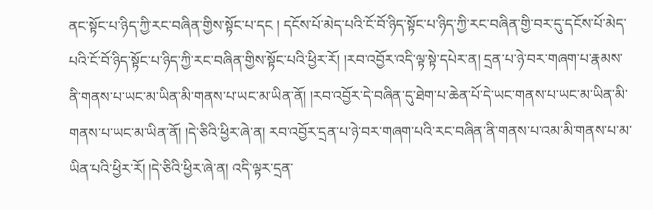ནང་སྟོང་པ་ཉིད་ཀྱི་རང་བཞིན་གྱིས་སྟོང་པ་དང ། དངོས་པོ་མེད་པའི་ངོ་བོ་ཉིད་སྟོང་པ་ཉིད་ཀྱི་རང་བཞིན་གྱི་བར་དུ་དངོས་པོ་མེད་པའི་ངོ་བོ་ཉིད་སྟོང་པ་ཉིད་ཀྱི་རང་བཞིན་གྱིས་སྟོང་པའི་ཕྱིར་རོ། །རབ་འབྱོར་འདི་ལྟ་སྟེ་དཔེར་ན། དྲན་པ་ཉེ་བར་གཞག་པ་རྣམས་ནི་གནས་པ་ཡང་མ་ཡིན་མི་གནས་པ་ཡང་མ་ཡིན་ནོ། །རབ་འབྱོར་དེ་བཞིན་དུ་ཐེག་པ་ཆེན་པོ་དེ་ཡང་གནས་པ་ཡང་མ་ཡིན་མི་གནས་པ་ཡང་མ་ཡིན་ནོ། །དེ་ཅིའི་ཕྱིར་ཞེ་ན། རབ་འབྱོར་དྲན་པ་ཉེ་བར་གཞག་པའི་རང་བཞིན་ནི་གནས་པ་འམ་མི་གནས་པ་མ་ཡིན་པའི་ཕྱིར་རོ། །དེ་ཅིའི་ཕྱིར་ཞེ་ན། འདི་ལྟར་དྲན་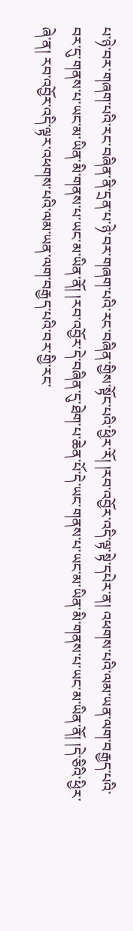པ་ཉེ་བར་གཞག་པའི་རང་བཞིན་ནི་དྲན་པ་ཉེ་བར་གཞག་པའི་རང་བཞིན་གྱིས་སྟོང་པའི་ཕྱིར་རོ། །རབ་འབྱོར་འདི་ལྟ་སྟེ་དཔེར་ན། འཕགས་པའི་ལམ་ཡན་ལག་བརྒྱད་པའི་བར་དུ་གནས་པ་ཡང་མ་ཡིན་མི་གནས་པ་ཡང་མ་ཡིན་ནོ། །རབ་འབྱོར་དེ་བཞིན་དུ་ཐེག་པ་ཆེན་པོ་དེ་ཡང་གནས་པ་ཡང་མ་ཡིན་མི་གནས་པ་ཡང་མ་ཡིན་ནོ། །དེ་ཅིའི་ཕྱིར་ཞེ་ན། རབ་འབྱོར་འདི་ལྟར་འཕགས་པའི་ལམ་ཡན་ལག་བརྒྱད་པའི་བར་གྱི་རང་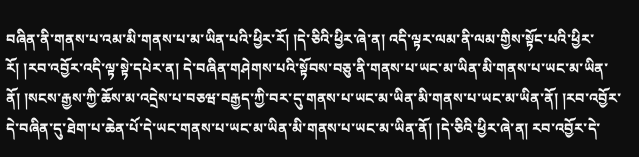བཞིན་ནི་གནས་པ་འམ་མི་གནས་པ་མ་ཡིན་པའི་ཕྱིར་རོ། །དེ་ཅིའི་ཕྱིར་ཞེ་ན། འདི་ལྟར་ལམ་ནི་ལམ་གྱིས་སྟོང་པའི་ཕྱིར་རོ། །རབ་འབྱོར་འདི་ལྟ་སྟེ་དཔེར་ན། དེ་བཞིན་གཤེགས་པའི་སྟོབས་བཅུ་ནི་གནས་པ་ཡང་མ་ཡིན་མི་གནས་པ་ཡང་མ་ཡིན་ནོ། །སངས་རྒྱས་ཀྱི་ཆོས་མ་འདྲེས་པ་བཅཝ་བརྒྱད་ཀྱི་བར་དུ་གནས་པ་ཡང་མ་ཡིན་མི་གནས་པ་ཡང་མ་ཡིན་ནོ། །རབ་འབྱོར་དེ་བཞིན་དུ་ཐེག་པ་ཆེན་པོ་དེ་ཡང་གནས་པ་ཡང་མ་ཡིན་མི་གནས་པ་ཡང་མ་ཡིན་ནོ། །དེ་ཅིའི་ཕྱིར་ཞེ་ན། རབ་འབྱོར་དེ་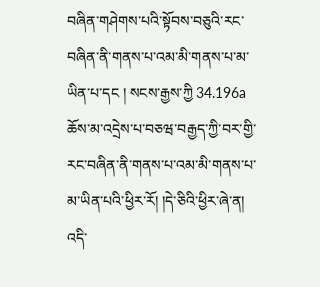བཞིན་གཤེགས་པའི་སྟོབས་བཅུའི་རང་བཞིན་ནི་གནས་པ་འམ་མི་གནས་པ་མ་ཡིན་པ་དང ། སངས་རྒྱས་ཀྱི 34.196a ཆོས་མ་འདྲེས་པ་བཅཝ་བརྒྱད་ཀྱི་བར་གྱི་རང་བཞིན་ནི་གནས་པ་འམ་མི་གནས་པ་མ་ཡིན་པའི་ཕྱིར་རོ། །དེ་ཅིའི་ཕྱིར་ཞེ་ན། འདི་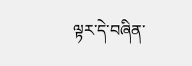ལྟར་དེ་བཞིན་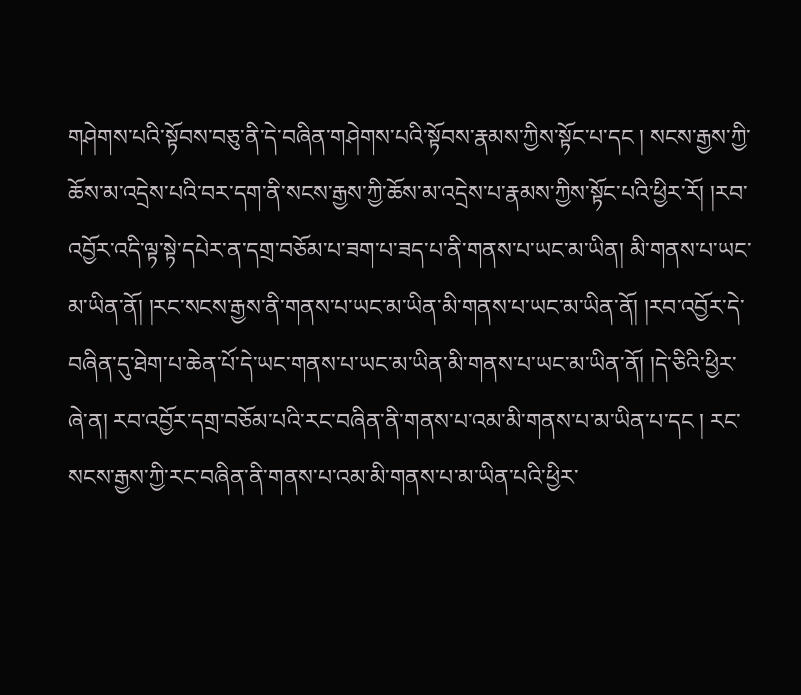གཤེགས་པའི་སྟོབས་བཅུ་ནི་དེ་བཞིན་གཤེགས་པའི་སྟོབས་རྣམས་ཀྱིས་སྟོང་པ་དང ། སངས་རྒྱས་ཀྱི་ཆོས་མ་འདྲེས་པའི་བར་དག་ནི་སངས་རྒྱས་ཀྱི་ཆོས་མ་འདྲེས་པ་རྣམས་ཀྱིས་སྟོང་པའི་ཕྱིར་རོ། །རབ་འབྱོར་འདི་ལྟ་སྟེ་དཔེར་ན་དགྲ་བཅོམ་པ་ཟག་པ་ཟད་པ་ནི་གནས་པ་ཡང་མ་ཡིན། མི་གནས་པ་ཡང་མ་ཡིན་ནོ། །རང་སངས་རྒྱས་ནི་གནས་པ་ཡང་མ་ཡིན་མི་གནས་པ་ཡང་མ་ཡིན་ནོ། །རབ་འབྱོར་དེ་བཞིན་དུ་ཐེག་པ་ཆེན་པོ་དེ་ཡང་གནས་པ་ཡང་མ་ཡིན་མི་གནས་པ་ཡང་མ་ཡིན་ནོ། །དེ་ཅིའི་ཕྱིར་ཞེ་ན། རབ་འབྱོར་དགྲ་བཅོམ་པའི་རང་བཞིན་ནི་གནས་པ་འམ་མི་གནས་པ་མ་ཡིན་པ་དང ། རང་སངས་རྒྱས་ཀྱི་རང་བཞིན་ནི་གནས་པ་འམ་མི་གནས་པ་མ་ཡིན་པའི་ཕྱིར་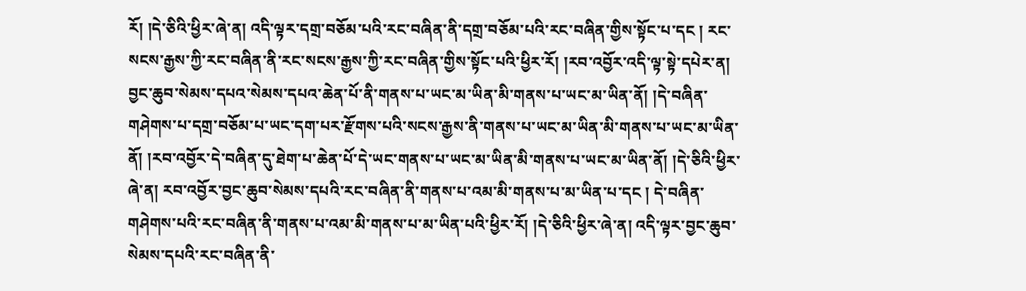རོ། །དེ་ཅིའི་ཕྱིར་ཞེ་ན། འདི་ལྟར་དགྲ་བཅོམ་པའི་རང་བཞིན་ནི་དགྲ་བཅོམ་པའི་རང་བཞིན་གྱིས་སྟོང་པ་དང ། རང་སངས་རྒྱས་ཀྱི་རང་བཞིན་ནི་རང་སངས་རྒྱས་ཀྱི་རང་བཞིན་གྱིས་སྟོང་པའི་ཕྱིར་རོ། །རབ་འབྱོར་འདི་ལྟ་སྟེ་དཔེར་ན། བྱང་ཆུབ་སེམས་དཔའ་སེམས་དཔའ་ཆེན་པོ་ནི་གནས་པ་ཡང་མ་ཡིན་མི་གནས་པ་ཡང་མ་ཡིན་ནོ། །དེ་བཞིན་གཤེགས་པ་དགྲ་བཅོམ་པ་ཡང་དག་པར་རྫོགས་པའི་སངས་རྒྱས་ནི་གནས་པ་ཡང་མ་ཡིན་མི་གནས་པ་ཡང་མ་ཡིན་ནོ། །རབ་འབྱོར་དེ་བཞིན་དུ་ཐེག་པ་ཆེན་པོ་དེ་ཡང་གནས་པ་ཡང་མ་ཡིན་མི་གནས་པ་ཡང་མ་ཡིན་ནོ། །དེ་ཅིའི་ཕྱིར་ཞེ་ན། རབ་འབྱོར་བྱང་ཆུབ་སེམས་དཔའི་རང་བཞིན་ནི་གནས་པ་འམ་མི་གནས་པ་མ་ཡིན་པ་དང ། དེ་བཞིན་གཤེགས་པའི་རང་བཞིན་ནི་གནས་པ་འམ་མི་གནས་པ་མ་ཡིན་པའི་ཕྱིར་རོ། །དེ་ཅིའི་ཕྱིར་ཞེ་ན། འདི་ལྟར་བྱང་ཆུབ་སེམས་དཔའི་རང་བཞིན་ནི་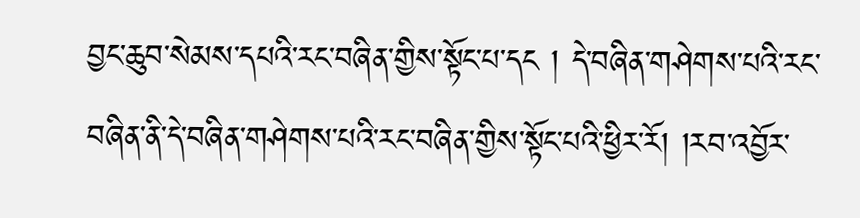བྱང་ཆུབ་སེམས་དཔའི་རང་བཞིན་གྱིས་སྟོང་པ་དང ། དེ་བཞིན་གཤེགས་པའི་རང་བཞིན་ནི་དེ་བཞིན་གཤེགས་པའི་རང་བཞིན་གྱིས་སྟོང་པའི་ཕྱིར་རོ། །རབ་འབྱོར་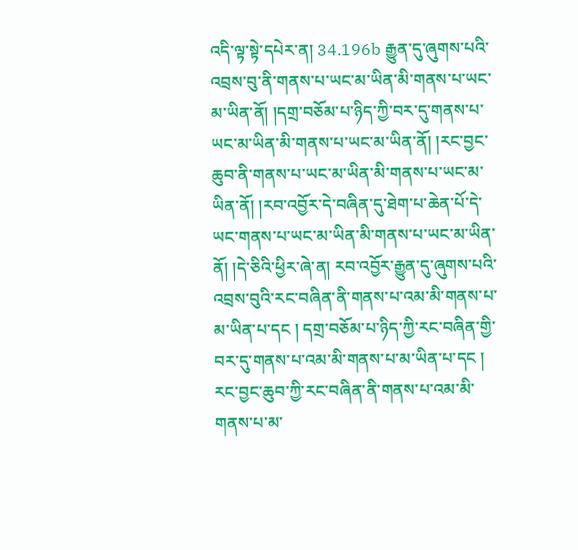འདི་ལྟ་སྟེ་དཔེར་ན། 34.196b རྒྱུན་དུ་ཞུགས་པའི་འབྲས་བུ་ནི་གནས་པ་ཡང་མ་ཡིན་མི་གནས་པ་ཡང་མ་ཡིན་ནོ། །དགྲ་བཅོམ་པ་ཉིད་ཀྱི་བར་དུ་གནས་པ་ཡང་མ་ཡིན་མི་གནས་པ་ཡང་མ་ཡིན་ནོ། །རང་བྱང་ཆུབ་ནི་གནས་པ་ཡང་མ་ཡིན་མི་གནས་པ་ཡང་མ་ཡིན་ནོ། །རབ་འབྱོར་དེ་བཞིན་དུ་ཐེག་པ་ཆེན་པོ་དེ་ཡང་གནས་པ་ཡང་མ་ཡིན་མི་གནས་པ་ཡང་མ་ཡིན་ནོ། །དེ་ཅིའི་ཕྱིར་ཞེ་ན། རབ་འབྱོར་རྒྱུན་དུ་ཞུགས་པའི་འབྲས་བུའི་རང་བཞིན་ནི་གནས་པ་འམ་མི་གནས་པ་མ་ཡིན་པ་དང ། དགྲ་བཅོམ་པ་ཉིད་ཀྱི་རང་བཞིན་གྱི་བར་དུ་གནས་པ་འམ་མི་གནས་པ་མ་ཡིན་པ་དང ། རང་བྱང་ཆུབ་ཀྱི་རང་བཞིན་ནི་གནས་པ་འམ་མི་གནས་པ་མ་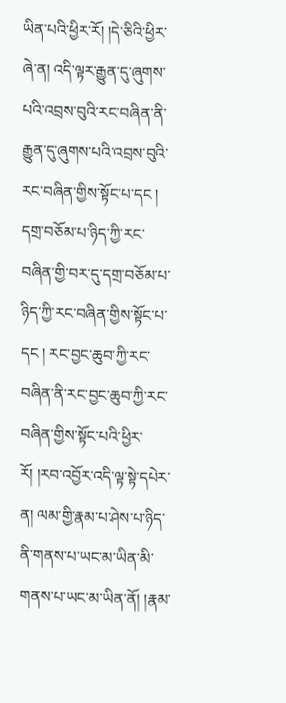ཡིན་པའི་ཕྱིར་རོ། །དེ་ཅིའི་ཕྱིར་ཞེ་ན། འདི་ལྟར་རྒྱུན་དུ་ཞུགས་པའི་འབྲས་བུའི་རང་བཞིན་ནི་རྒྱུན་དུ་ཞུགས་པའི་འབྲས་བུའི་རང་བཞིན་གྱིས་སྟོང་པ་དང ། དགྲ་བཅོམ་པ་ཉིད་ཀྱི་རང་བཞིན་གྱི་བར་དུ་དགྲ་བཅོམ་པ་ཉིད་ཀྱི་རང་བཞིན་གྱིས་སྟོང་པ་དང ། རང་བྱང་ཆུབ་ཀྱི་རང་བཞིན་ནི་རང་བྱང་ཆུབ་ཀྱི་རང་བཞིན་གྱིས་སྟོང་པའི་ཕྱིར་རོ། །རབ་འབྱོར་འདི་ལྟ་སྟེ་དཔེར་ན། ལམ་གྱི་རྣམ་པ་ཤེས་པ་ཉིད་ནི་གནས་པ་ཡང་མ་ཡིན་མི་གནས་པ་ཡང་མ་ཡིན་ནོ། །རྣམ་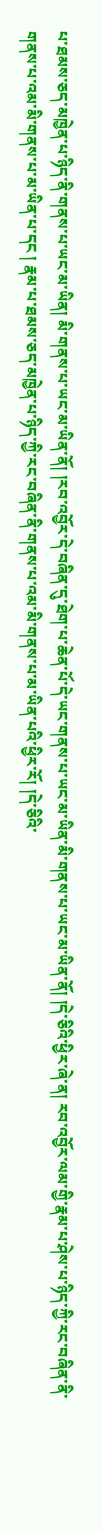པ་ཐམས་ཅད་མཁྱེན་པ་ཉིད་ནི་གནས་པ་ཡང་མ་ཡིན། མི་གནས་པ་ཡང་མ་ཡིན་ནོ། །རབ་འབྱོར་དེ་བཞིན་དུ་ཐེག་པ་ཆེན་པོ་དེ་ཡང་གནས་པ་ཡང་མ་ཡིན་མི་གནས་པ་ཡང་མ་ཡིན་ནོ། །དེ་ཅིའི་ཕྱིར་ཞེ་ན། རབ་འབྱོར་ལམ་གྱི་རྣམ་པ་ཤེས་པ་ཉིད་ཀྱི་རང་བཞིན་ནི་གནས་པ་འམ་མི་གནས་པ་མ་ཡིན་པ་དང ། རྣམ་པ་ཐམས་ཅད་མཁྱེན་པ་ཉིད་ཀྱི་རང་བཞིན་ནི་གནས་པ་འམ་མི་གནས་པ་མ་ཡིན་པའི་ཕྱིར་རོ། །དེ་ཅིའི་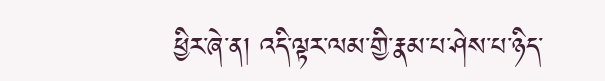ཕྱིར་ཞེ་ན། འདི་ལྟར་ལམ་གྱི་རྣམ་པ་ཤེས་པ་ཉིད་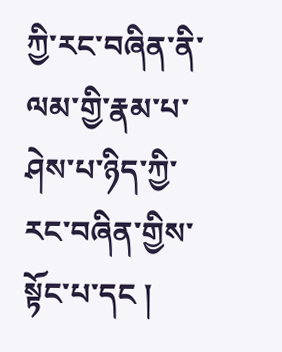ཀྱི་རང་བཞིན་ནི་ལམ་གྱི་རྣམ་པ་ཤེས་པ་ཉིད་ཀྱི་རང་བཞིན་གྱིས་སྟོང་པ་དང །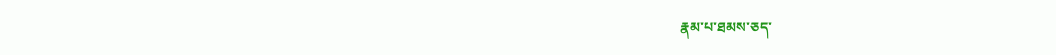རྣམ་པ་ཐམས་ཅད་